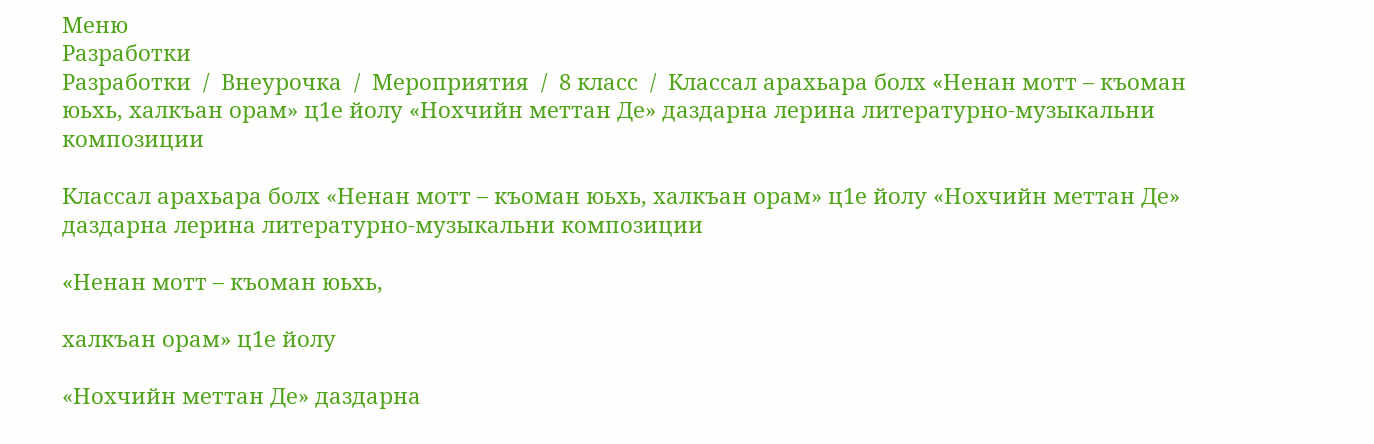Меню
Разработки
Разработки  /  Внеурочка  /  Мероприятия  /  8 класс  /  Классал арахьара болх «Ненан мотт – къоман юьхь, халкъан орам» ц1е йолу «Нохчийн меттан Де» даздарна лерина литературно-музыкальни композиции

Классал арахьара болх «Ненан мотт – къоман юьхь, халкъан орам» ц1е йолу «Нохчийн меттан Де» даздарна лерина литературно-музыкальни композиции

«Ненан мотт – къоман юьхь,

халкъан орам» ц1е йолу

«Нохчийн меттан Де» даздарна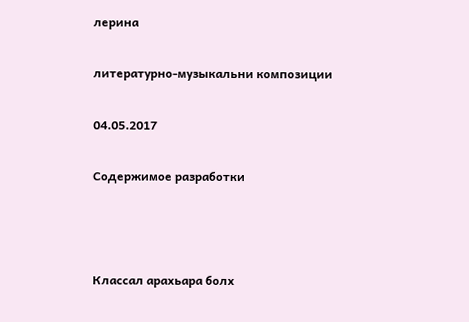лерина

литературно-музыкальни композиции

04.05.2017

Содержимое разработки



Классал арахьара болх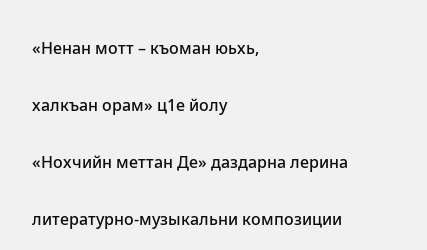«Ненан мотт – къоман юьхь,

халкъан орам» ц1е йолу

«Нохчийн меттан Де» даздарна лерина

литературно-музыкальни композиции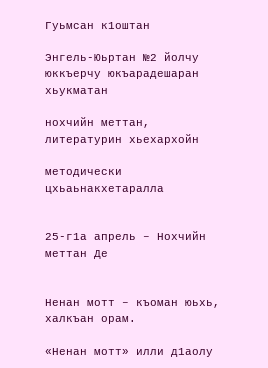Гуьмсан к1оштан

Энгель-Юьртан №2 йолчу юккъерчу юкъарадешаран хьукматан

нохчийн меттан, литературин хьехархойн

методически цхьаьнакхетаралла


25-г1а апрель – Нохчийн меттан Де


Ненан мотт – къоман юьхь, халкъан орам.

«Ненан мотт» илли д1аолу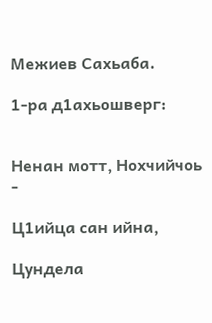Межиев Сахьаба.

1-ра д1ахьошверг:


Ненан мотт, Нохчийчоь -

Ц1ийца сан ийна,

Цундела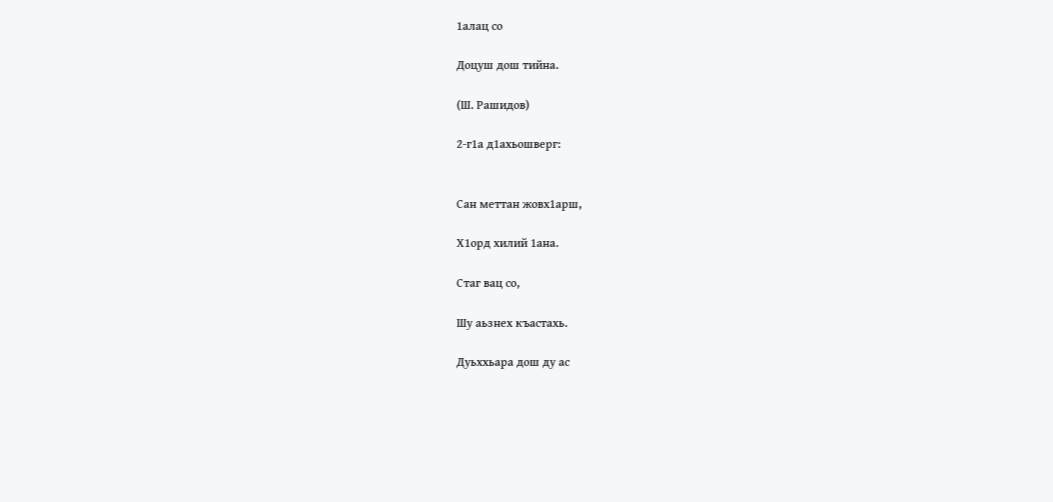1алац со

Доцуш дош тийна.

(Ш. Рашидов)

2-г1а д1ахьошверг:


Сан меттан жовх1арш,

Х1орд хилий 1ана.

Стаг вац со,

Шу аьзнех къастахь.

Дуьххьара дош ду ас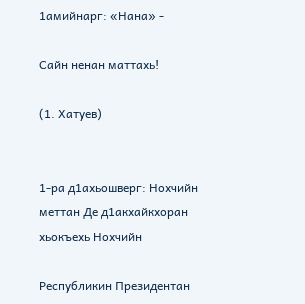1амийнарг: «Нана» -

Сайн ненан маттахь!

(1. Хатуев)


1-ра д1ахьошверг: Нохчийн меттан Де д1акхайкхоран хьокъехь Нохчийн

Республикин Президентан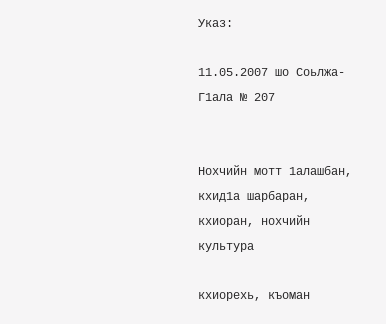Указ:

11.05.2007 шо Соьлжа-Г1ала № 207


Нохчийн мотт 1алашбан, кхид1а шарбаран, кхиоран, нохчийн культура

кхиорехь, къоман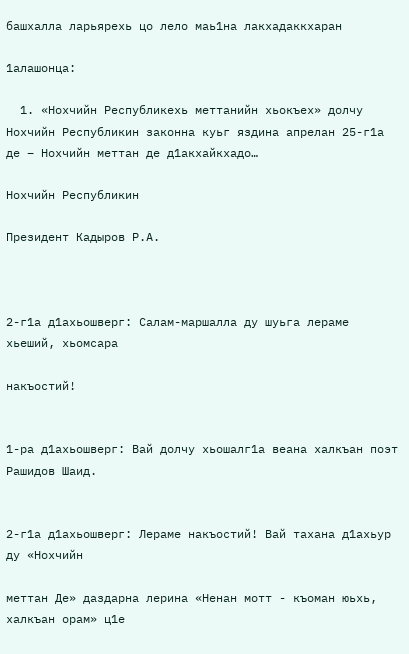башхалла ларьярехь цо лело маь1на лакхадаккхаран

1алашонца:

  1. «Нохчийн Республикехь меттанийн хьокъех» долчу Нохчийн Республикин законна куьг яздина апрелан 25-г1а де – Нохчийн меттан де д1акхайкхадо…

Нохчийн Республикин

Президент Кадыров Р.А.



2-г1а д1ахьошверг: Салам-маршалла ду шуьга лераме хьеший, хьомсара

накъостий!


1-ра д1ахьошверг: Вай долчу хьошалг1а веана халкъан поэт Рашидов Шаид.


2-г1а д1ахьошверг: Лераме накъостий! Вай тахана д1ахьур ду «Нохчийн

меттан Де» даздарна лерина «Ненан мотт - къоман юьхь, халкъан орам» ц1е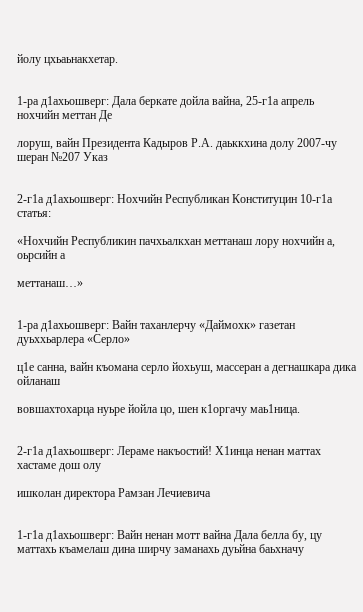йолу цхьаьнакхетар.


1-ра д1ахьошверг: Дала беркате дойла вайна, 25-г1а апрель нохчийн меттан Де

лоруш, вайн Президента Кадыров Р.А. даьккхина долу 2007-чу шеран №207 Указ


2-г1а д1ахьошверг: Нохчийн Республикан Конституцин 10-г1а статья:

«Нохчийн Республикин пачхьалкхан меттанаш лору нохчийн а, оьрсийн а

меттанаш…»


1-ра д1ахьошверг: Вайн таханлерчу «Даймохк» газетан дуьххьарлера «Серло»

ц1е санна, вайн къомана серло йохьуш, массеран а дегнашкара дика ойланаш

вовшахтохарца нуьре йойла цо, шен к1оргачу маь1ница.


2-г1а д1ахьошверг: Лераме накъостий! Х1инца ненан маттах хастаме дош олу

ишколан директора Рамзан Лечиевича


1-г1а д1ахьошверг: Вайн ненан мотт вайна Дала белла бу, цу маттахь къамелаш дина ширчу заманахь дуьйна баьхначу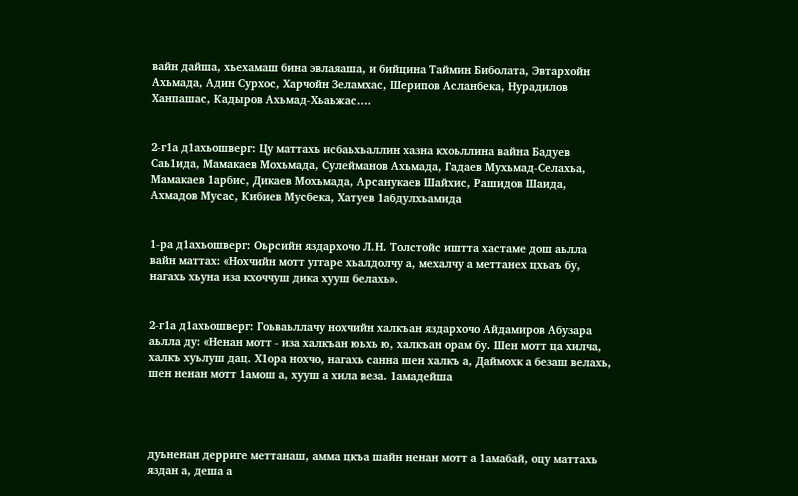вайн дайша, хьехамаш бина эвлаяаша, и бийцина Таймин Биболата, Эвтархойн Ахьмада, Адин Сурхос, Харчойн Зеламхас, Шерипов Асланбека, Нурадилов Ханпашас, Кадыров Ахьмад-Хьаьжас….


2-г1а д1ахьошверг: Цу маттахь исбаьхьаллин хазна кхоьллина вайна Бадуев Саь1ида, Мамакаев Мохьмада, Сулейманов Ахьмада, Гадаев Мухьмад-Селахьа, Мамакаев 1арбис, Дикаев Мохьмада, Арсанукаев Шайхис, Рашидов Шаида, Ахмадов Мусас, Кибиев Мусбека, Хатуев 1абдулхьамида


1-ра д1ахьошверг: Оьрсийн яздархочо Л.Н. Толстойс иштта хастаме дош аьлла вайн маттах: «Нохчийн мотт уггаре хьалдолчу а, мехалчу а меттанех цхьаъ бу, нагахь хьуна иза кхоччуш дика хууш белахь».


2-г1а д1ахьошверг: Гоьваьллачу нохчийн халкъан яздархочо Айдамиров Абузара аьлла ду: «Ненан мотт - иза халкъан юьхь ю, халкъан орам бу. Шен мотт ца хилча, халкъ хуьлуш дац. Х1ора нохчо, нагахь санна шен халкъ а, Даймохк а безаш велахь, шен ненан мотт 1амош а, хууш а хила веза. 1амадейша




дуьненан дерриге меттанаш, амма цкъа шайн ненан мотт а 1амабай, оцу маттахь яздан а, деша а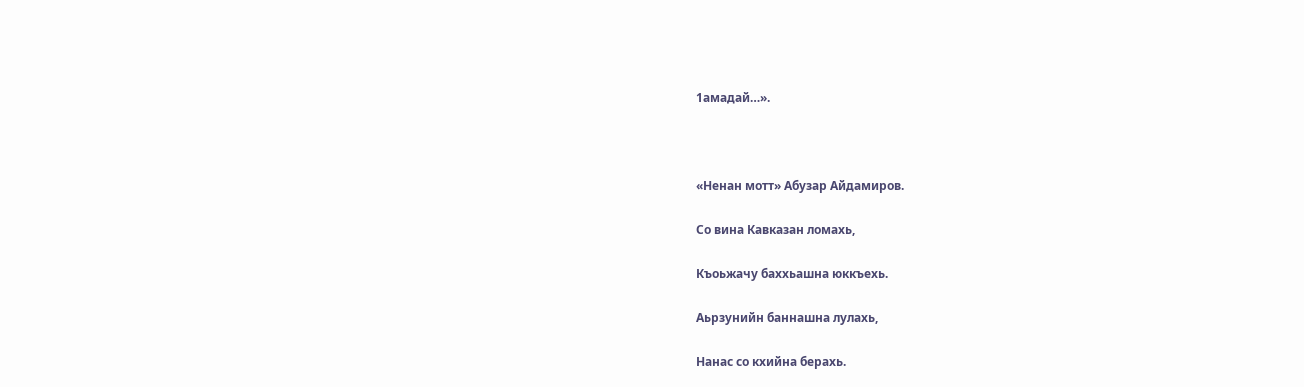1амадай…».



«Ненан мотт» Абузар Айдамиров.

Со вина Кавказан ломахь,

Къоьжачу баххьашна юккъехь.

Аьрзунийн баннашна лулахь,

Нанас со кхийна берахь.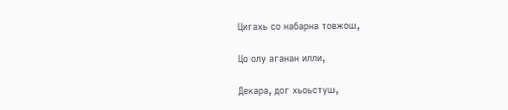Цигахь со набарна товжош,

Цо олу аганан илли,

Декара, дог хьоьстуш,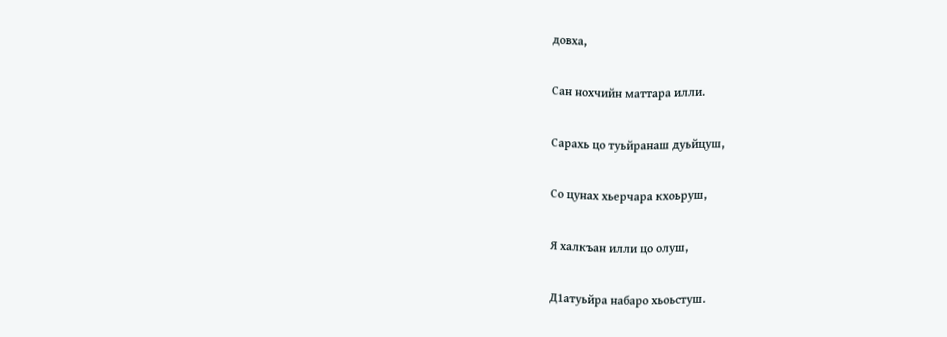довха,

Сан нохчийн маттара илли.

Сарахь цо туьйранаш дуьйцуш,

Со цунах хьерчара кхоьруш,

Я халкъан илли цо олуш,

Д1атуьйра набаро хьоьстуш.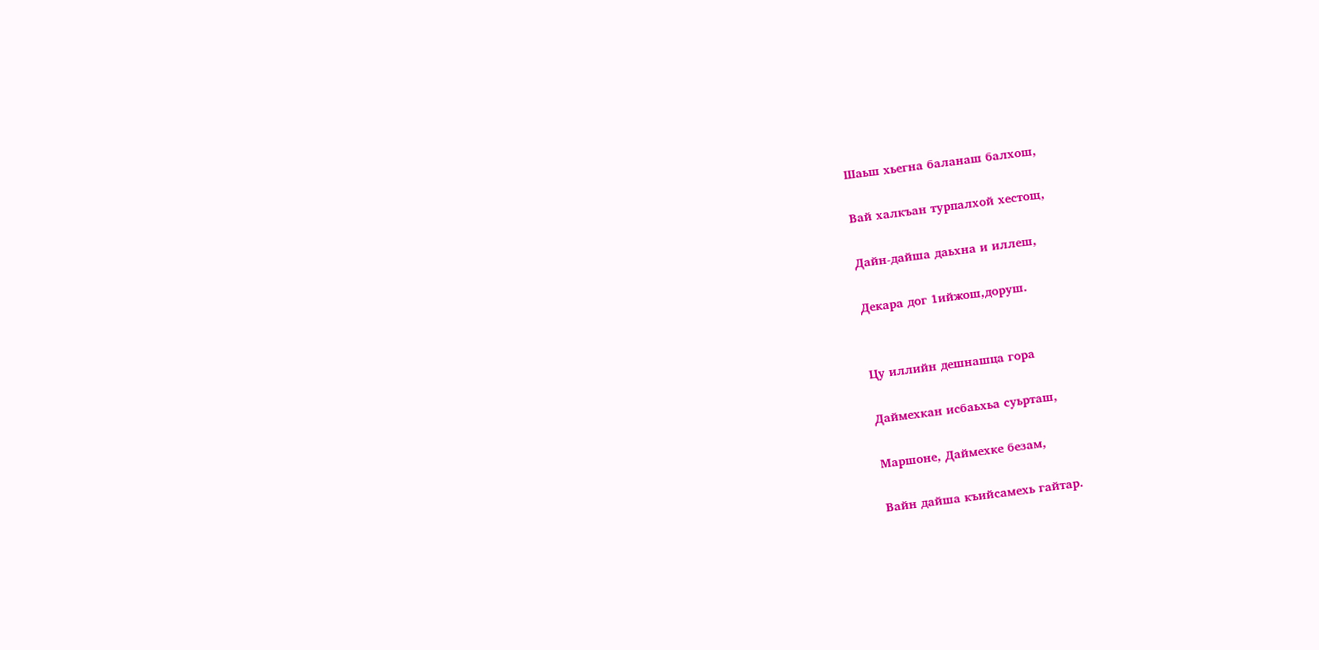Шаьш хьегна баланаш балхош,

Вай халкъан турпалхой хестощ,

Дайн-дайша даьхна и иллеш,

Декара дог 1ийжош,доруш.


Цу иллийн дешнашца гора

Даймехкан исбаьхьа суьрташ,

Маршоне, Даймехке безам,

Вайн дайша къийсамехь гайтар.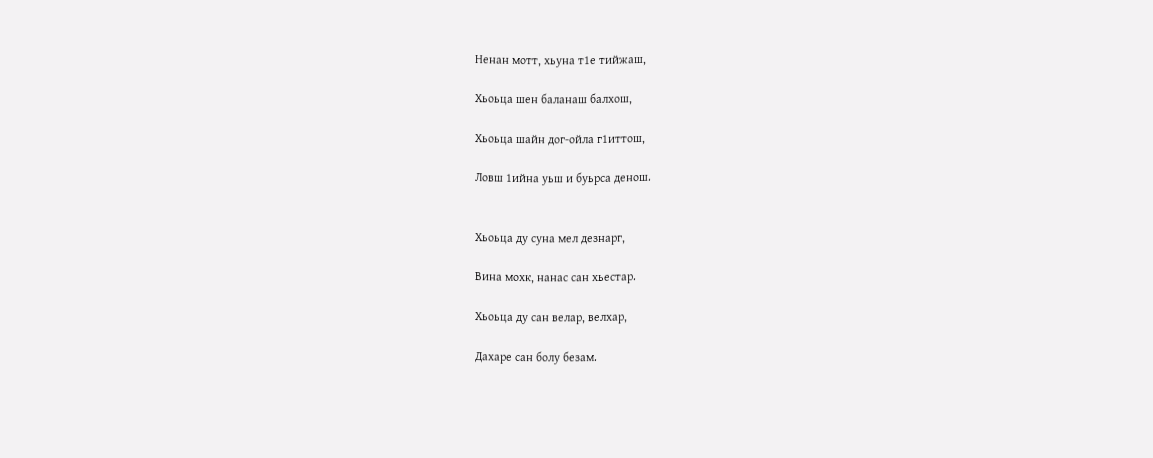Ненан мотт, хьуна т1е тийжаш,

Хьоьца шен баланаш балхош,

Хьоьца шайн дог-ойла г1иттош,

Ловш 1ийна уьш и буьрса денош.


Хьоьца ду суна мел дезнарг,

Вина мохк, нанас сан хьестар.

Хьоьца ду сан велар, велхар,

Дахаре сан болу безам.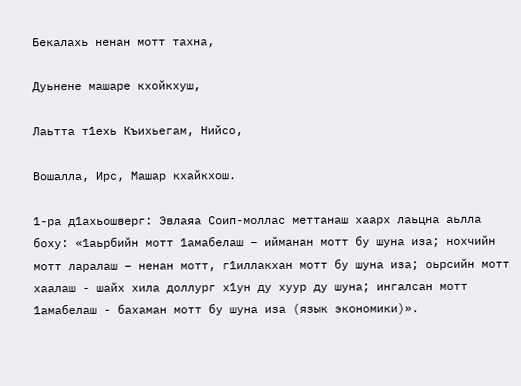Бекалахь ненан мотт тахна,

Дуьнене машаре кхойкхуш,

Лаьтта т1ехь Къихьегам, Нийсо,

Вошалла, Ирс, Машар кхайкхош.

1-ра д1ахьошверг: Эвлаяа Соип-моллас меттанаш хаарх лаьцна аьлла боху: «1аьрбийн мотт 1амабелаш – ийманан мотт бу шуна иза; нохчийн мотт ларалаш – ненан мотт, г1иллакхан мотт бу шуна иза; оьрсийн мотт хаалаш - шайх хила доллург х1ун ду хуур ду шуна; ингалсан мотт 1амабелаш - бахаман мотт бу шуна иза (язык экономики)».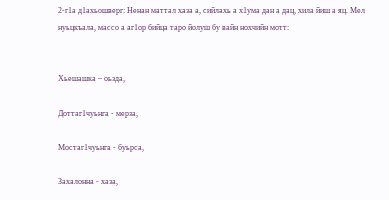2-г1а д1ахьошверг: Ненан маттал хаза а, сийлахь а х1ума дан а дац, хила йиш а яц. Мел нуьцкъала, массо а аг1ор бийца таро йолуш бу вайн нохчийн мотт:


Хьешашка – оьзда,

Доттаг1чуьнга - мерза,

Мостаг1чуьнга - буьрса,

Захалонна - хаза,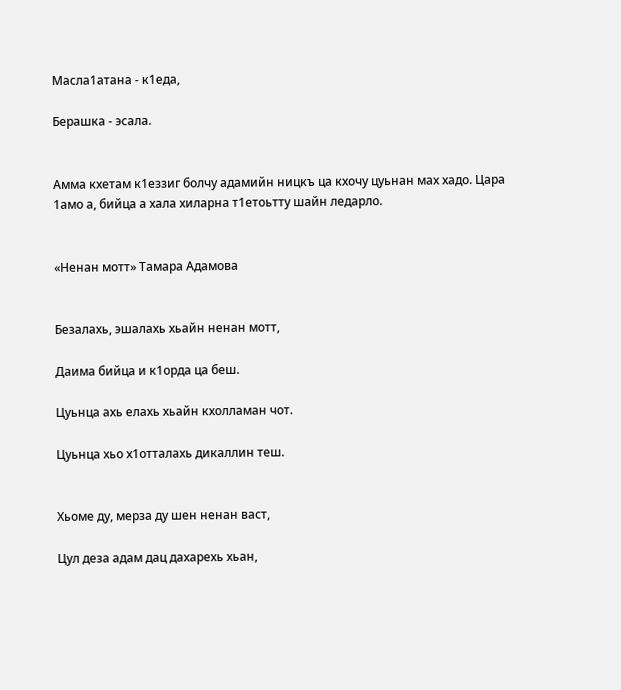Масла1атана - к1еда,

Берашка - эсала.


Амма кхетам к1еззиг болчу адамийн ницкъ ца кхочу цуьнан мах хадо. Цара 1амо а, бийца а хала хиларна т1етоьтту шайн ледарло.


«Ненан мотт» Тамара Адамова


Безалахь, эшалахь хьайн ненан мотт,

Даима бийца и к1орда ца беш.

Цуьнца ахь елахь хьайн кхолламан чот.

Цуьнца хьо х1отталахь дикаллин теш.


Хьоме ду, мерза ду шен ненан васт,

Цул деза адам дац дахарехь хьан,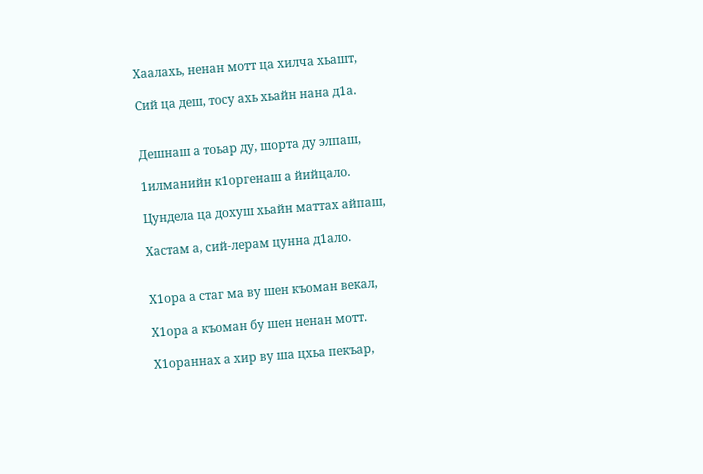Хаалахь, ненан мотт ца хилча хьашт,

Сий ца деш, тосу ахь хьайн нана д1а.


Дешнаш а тоьар ду, шорта ду элпаш,

1илманийн к1оргенаш а йийцало.

Цундела ца дохуш хьайн маттах айпаш,

Хастам а, сий-лерам цунна д1ало.


Х1ора а стаг ма ву шен къоман векал,

Х1ора а къоман бу шен ненан мотт.

Х1ораннах а хир ву ша цхьа пекъар,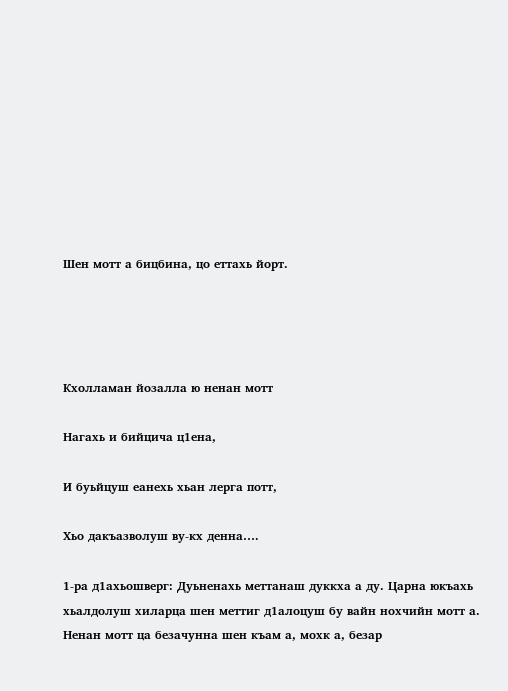Шен мотт а бицбина, цо еттахь йорт.




Кхолламан йозалла ю ненан мотт

Нагахь и бийцича ц1ена,

И буьйцуш еанехь хьан лерга потт,

Хьо дакъазволуш ву-кх денна….

1-ра д1ахьошверг: Дуьненахь меттанаш дуккха а ду. Царна юкъахь хьалдолуш хиларца шен меттиг д1алоцуш бу вайн нохчийн мотт а. Ненан мотт ца безачунна шен къам а, мохк а, безар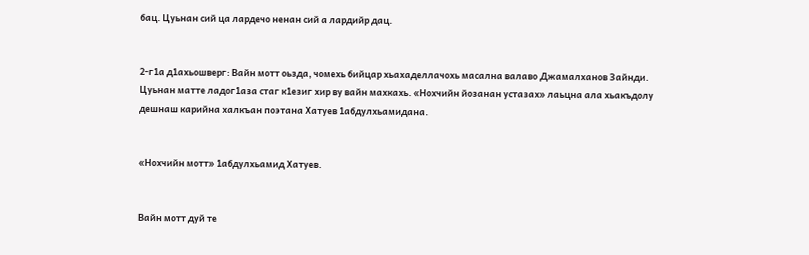бац. Цуьнан сий ца лардечо ненан сий а лардийр дац.


2-г1а д1ахьошверг: Вайн мотт оьзда, чомехь бийцар хьахаделлачохь масална валаво Джамалханов Зайнди. Цуьнан матте ладог1аза стаг к1езиг хир ву вайн махкахь. «Нохчийн йозанан устазах» лаьцна ала хьакъдолу дешнаш карийна халкъан поэтана Хатуев 1абдулхьамидана.


«Нохчийн мотт» 1абдулхьамид Хатуев.


Вайн мотт дуй те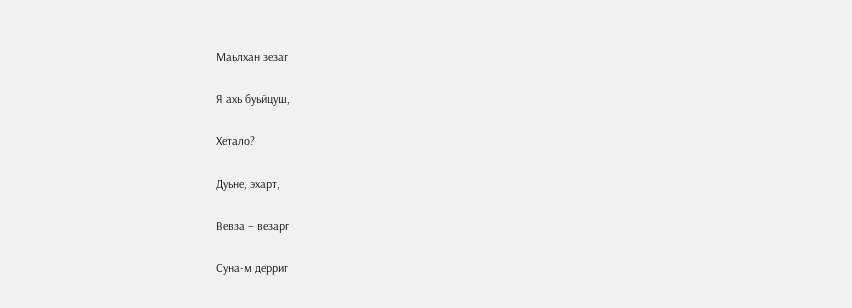Маьлхан зезаг

Я ахь буьйцуш,

Хетало?

Дуьне, эхарт,

Вевза – везарг

Суна-м дерриг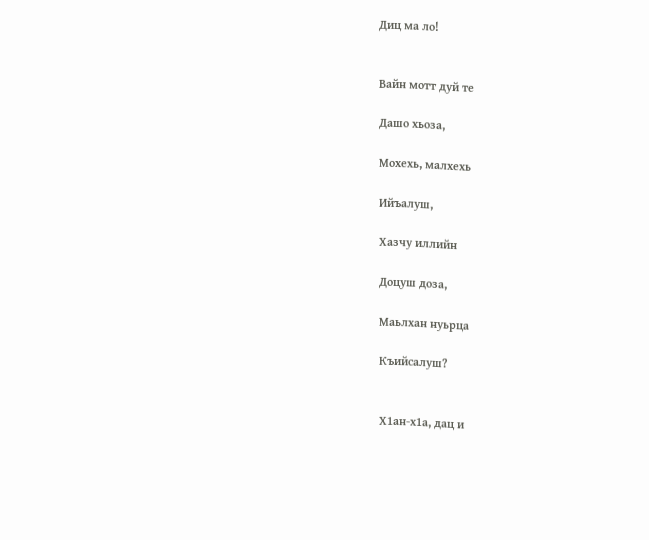Диц ма ло!


Вайн мотт дуй те

Дашо хьоза,

Мохехь, малхехь

Ийъалуш,

Хазчу иллийн

Доцуш доза,

Маьлхан нуьрца

Къийсалуш?


Х1ан-х1а, дац и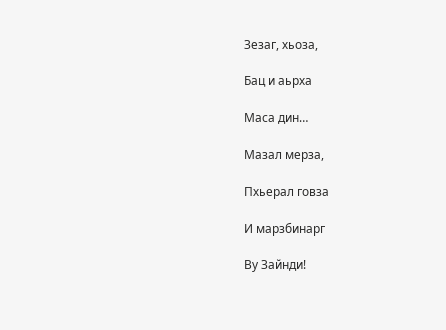Зезаг, хьоза,

Бац и аьрха

Маса дин…

Мазал мерза,

Пхьерал говза

И марзбинарг

Ву Зайнди!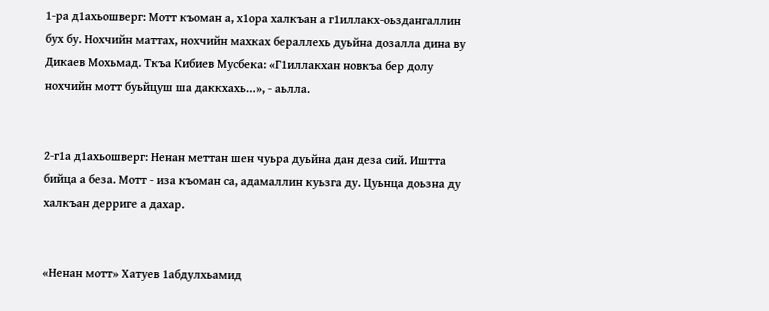1-ра д1ахьошверг: Мотт къоман а, х1ора халкъан а г1иллакх-оьздангаллин бух бу. Нохчийн маттах, нохчийн махках бераллехь дуьйна дозалла дина ву Дикаев Мохьмад. Ткъа Кибиев Мусбека: «Г1иллакхан новкъа бер долу нохчийн мотт буьйцуш ша даккхахь…», - аьлла.


2-г1а д1ахьошверг: Ненан меттан шен чуьра дуьйна дан деза сий. Иштта бийца а беза. Мотт - иза къоман са, адамаллин куьзга ду. Цуьнца доьзна ду халкъан дерриге а дахар.


«Ненан мотт» Хатуев 1абдулхьамид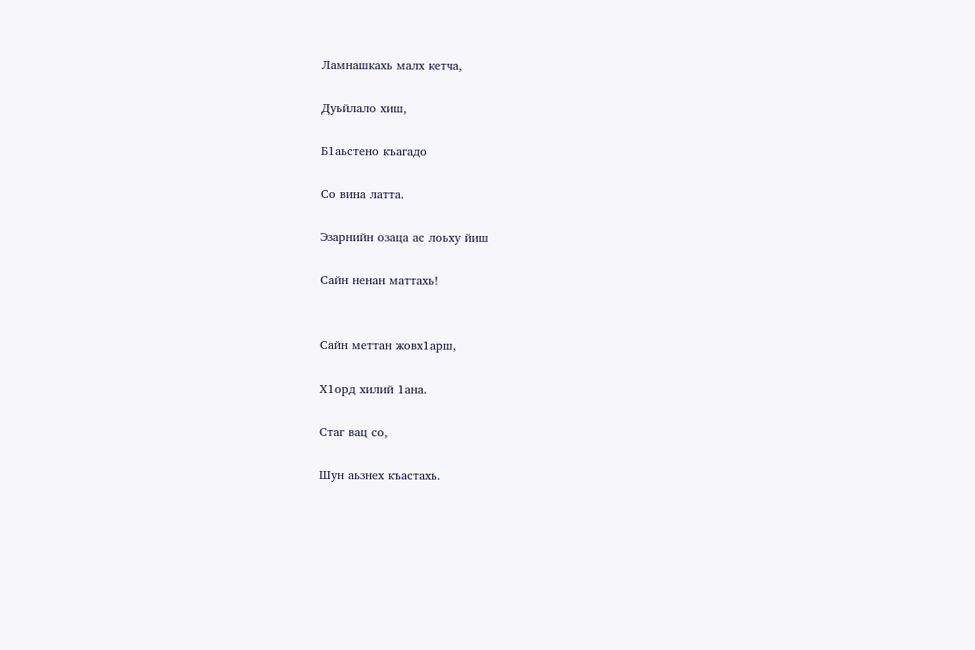Ламнашкахь малх кетча,

Дуьйлало хиш,

Б1аьстено къагадо

Со вина латта.

Эзарнийн озаца ас лоьху йиш

Сайн ненан маттахь!


Сайн меттан жовх1арш,

Х1орд хилий 1ана.

Стаг вац со,

Шун аьзнех къастахь.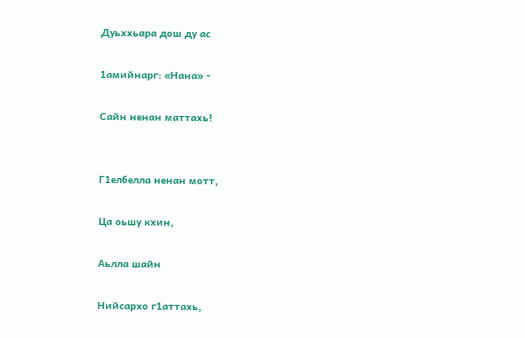Дуьххьара дош ду ас

1амийнарг: «Нана» -

Сайн ненан маттахь!


Г1елбелла ненан мотт,

Ца оьшу кхин,

Аьлла шайн

Нийсархо г1аттахь,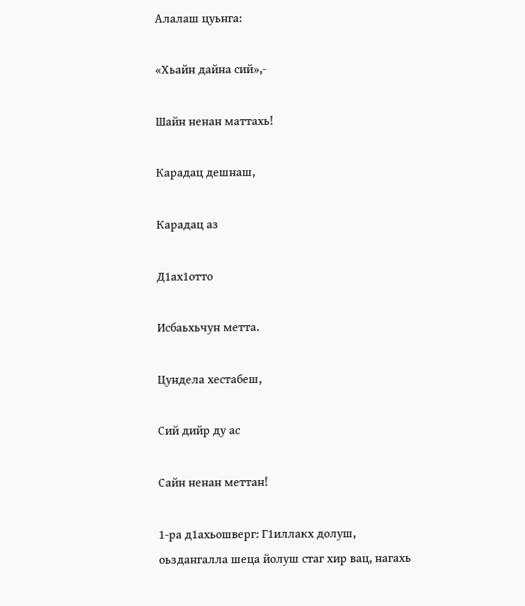Алалаш цуьнга:

«Хьайн дайна сий»,-

Шайн ненан маттахь!

Карадац дешнаш,

Карадац аз

Д1ах1отто

Исбаьхьчун метта.

Цундела хестабеш,

Сий дийр ду ас

Сайн ненан меттан!

1-ра д1ахьошверг: Г1иллакх долуш, оьздангалла шеца йолуш стаг хир вац, нагахь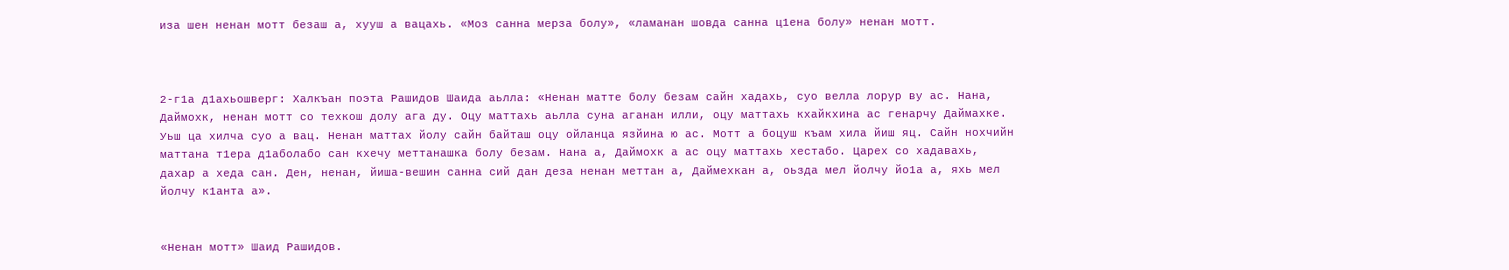иза шен ненан мотт безаш а, хууш а вацахь. «Моз санна мерза болу», «ламанан шовда санна ц1ена болу» ненан мотт.



2-г1а д1ахьошверг: Халкъан поэта Рашидов Шаида аьлла: «Ненан матте болу безам сайн хадахь, суо велла лорур ву ас. Нана, Даймохк, ненан мотт со техкош долу ага ду. Оцу маттахь аьлла суна аганан илли, оцу маттахь кхайкхина ас генарчу Даймахке. Уьш ца хилча суо а вац. Ненан маттах йолу сайн байташ оцу ойланца язйина ю ас. Мотт а боцуш къам хила йиш яц. Сайн нохчийн маттана т1ера д1аболабо сан кхечу меттанашка болу безам. Нана а, Даймохк а ас оцу маттахь хестабо. Царех со хадавахь, дахар а хеда сан. Ден, ненан, йиша-вешин санна сий дан деза ненан меттан а, Даймехкан а, оьзда мел йолчу йо1а а, яхь мел йолчу к1анта а».


«Ненан мотт» Шаид Рашидов.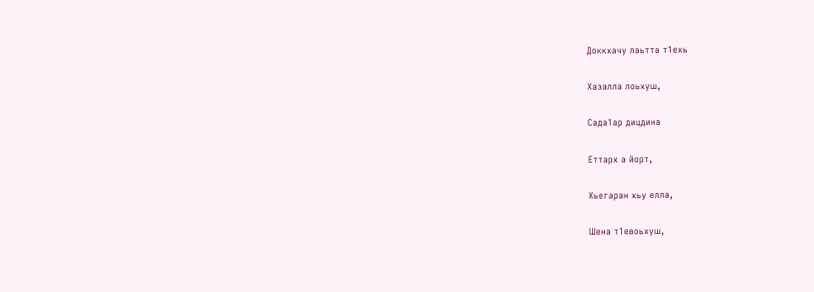Доккхачу лаьтта т1ехь

Хазалла лоьхуш,

Сада1ар дицдина

Еттарх а йорт,

Хьегаран хьу елла,

Шена т1евоьхуш,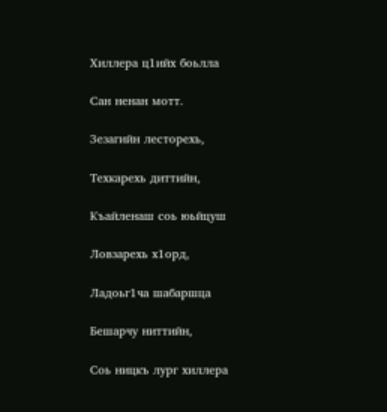Хиллера ц1ийх боьлла

Сан ненан мотт.

Зезагийн лесторехь,

Техкарехь диттийн,

Къайленаш соь юьйцуш

Ловзарехь х1орд,

Ладоьг1ча шабаршца

Бешарчу ниттийн,

Соь ницкъ лург хиллера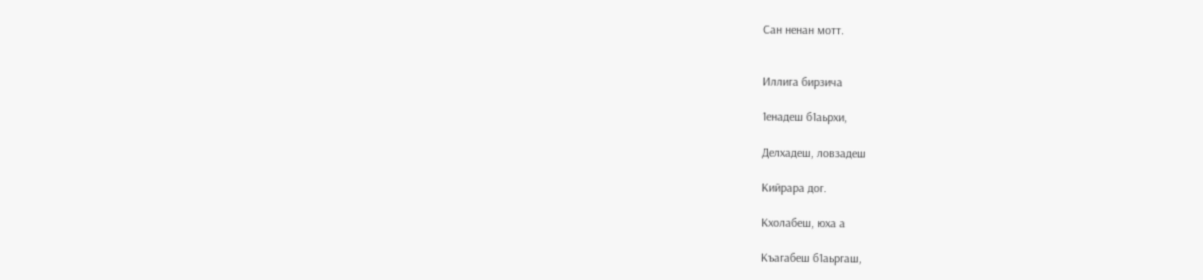Сан ненан мотт.


Иллига бирзича

1енадеш б1аьрхи,

Делхадеш, ловзадеш

Кийрара дог.

Кхолабеш, юха а

Къагабеш б1аьргаш,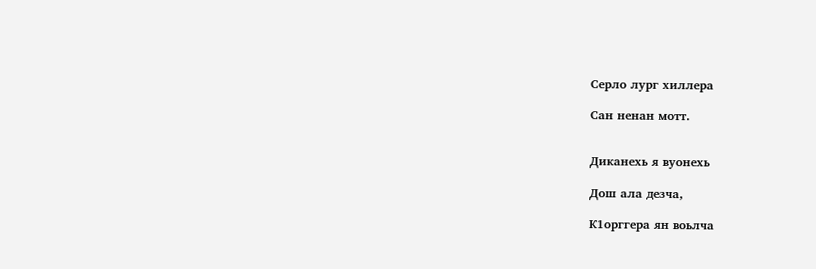Серло лург хиллера

Сан ненан мотт.


Диканехь я вуонехь

Дош ала дезча,

К1орггера ян воьлча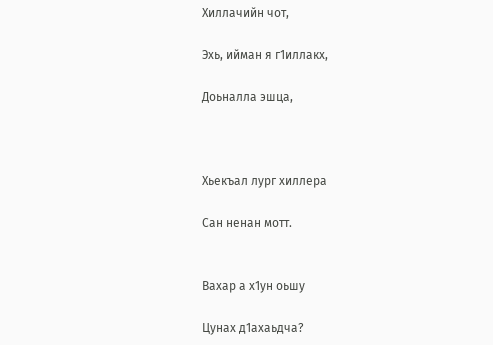Хиллачийн чот,

Эхь, ийман я г1иллакх,

Доьналла эшца,



Хьекъал лург хиллера

Сан ненан мотт.


Вахар а х1ун оьшу

Цунах д1ахаьдча?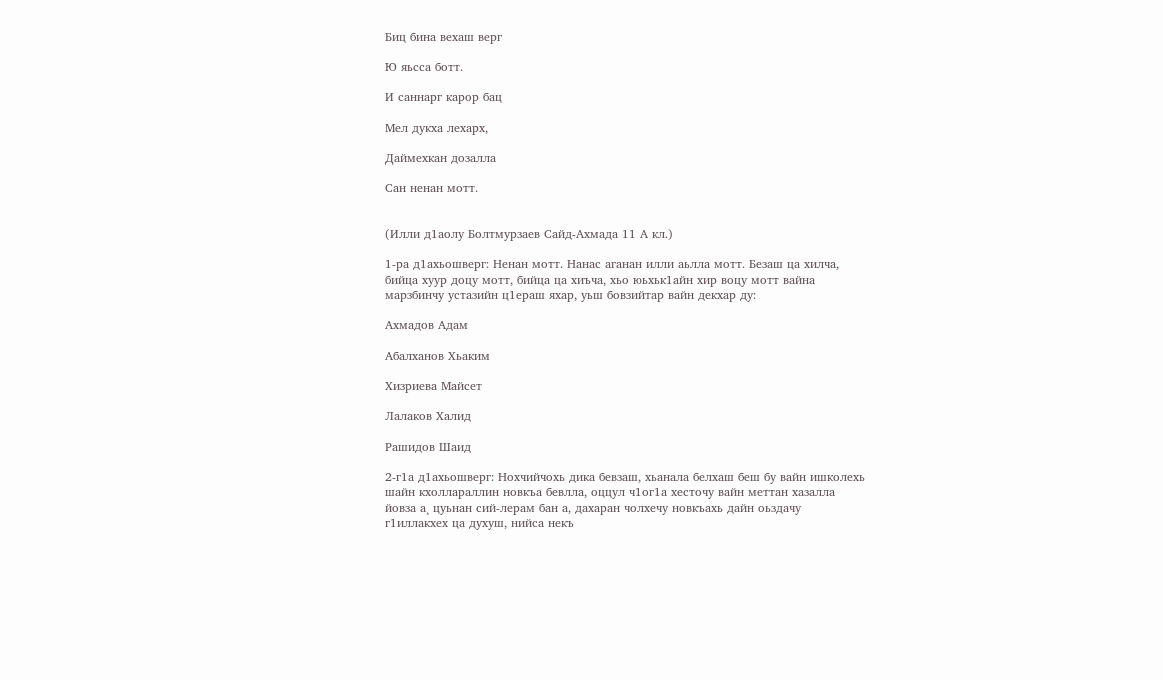Биц бина вехаш верг

Ю яьсса ботт.

И саннарг карор бац

Мел дукха лехарх,

Даймехкан дозалла

Сан ненан мотт.


(Илли д1аолу Болтмурзаев Сайд-Ахмада 11 А кл.)

1-ра д1ахьошверг: Ненан мотт. Нанас аганан илли аьлла мотт. Безаш ца хилча, бийца хуур доцу мотт, бийца ца хиъча, хьо юьхьк1айн хир воцу мотт вайна марзбинчу устазийн ц1ераш яхар, уьш бовзийтар вайн декхар ду:

Ахмадов Адам

Абалханов Хьаким

Хизриева Майсет

Лалаков Халид

Рашидов Шаид

2-г1а д1ахьошверг: Нохчийчохь дика бевзаш, хьанала белхаш беш бу вайн ишколехь шайн кхоллараллин новкъа бевлла, оццул ч1ог1а хесточу вайн меттан хазалла йовза а¸ цуьнан сий-лерам бан а, дахаран чолхечу новкъахь дайн оьздачу г1иллакхех ца духуш, нийса некъ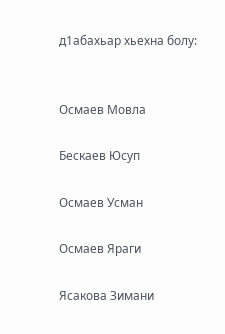д1абахьар хьехна болу:


Осмаев Мовла

Бескаев Юсуп

Осмаев Усман

Осмаев Яраги

Ясакова Зимани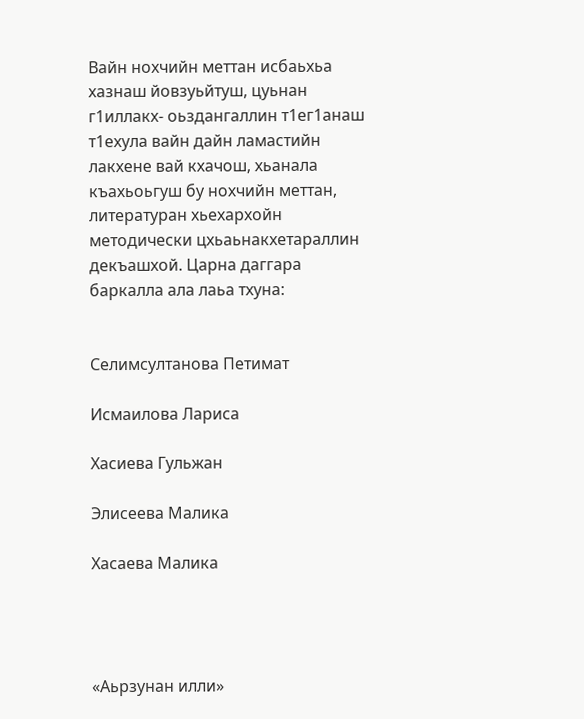Вайн нохчийн меттан исбаьхьа хазнаш йовзуьйтуш, цуьнан г1иллакх- оьздангаллин т1ег1анаш т1ехула вайн дайн ламастийн лакхене вай кхачош, хьанала къахьоьгуш бу нохчийн меттан, литературан хьехархойн методически цхьаьнакхетараллин декъашхой. Царна даггара баркалла ала лаьа тхуна:


Селимсултанова Петимат

Исмаилова Лариса

Хасиева Гульжан

Элисеева Малика

Хасаева Малика




«Аьрзунан илли»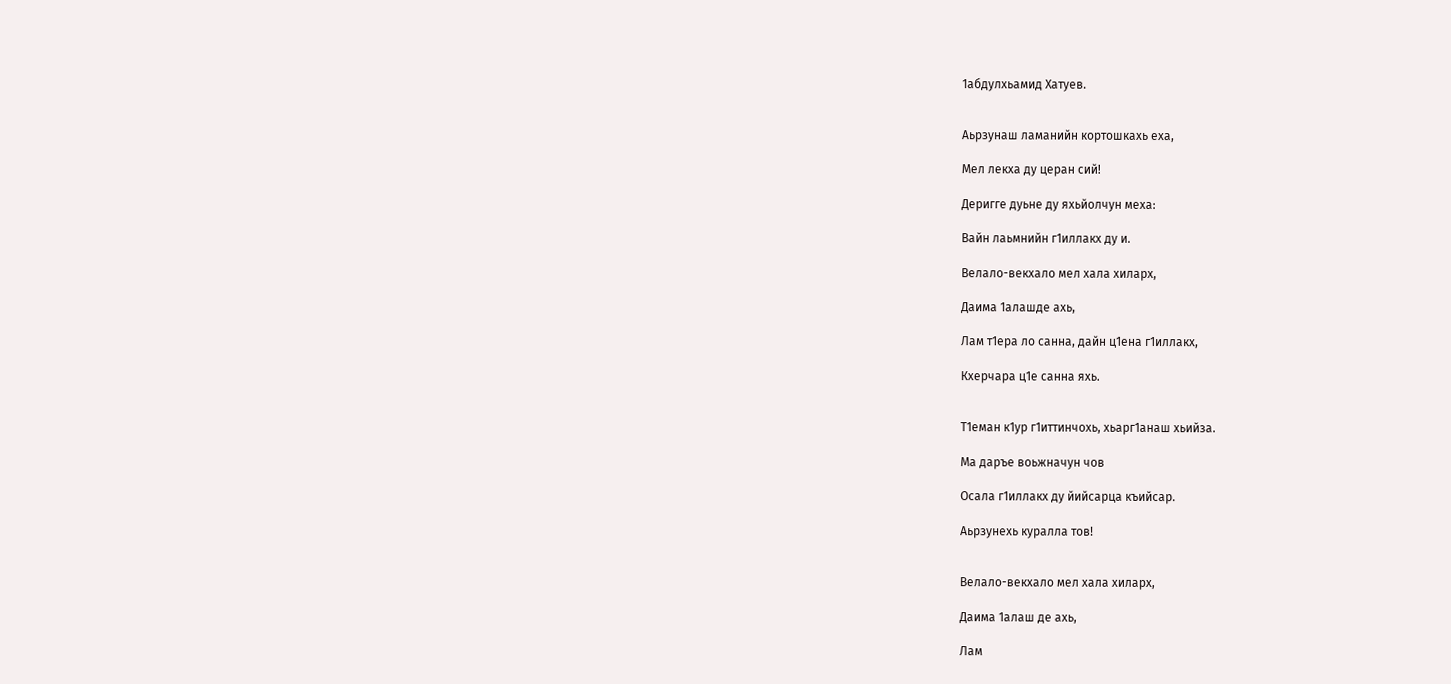1абдулхьамид Хатуев.


Аьрзунаш ламанийн кортошкахь еха,

Мел лекха ду церан сий!

Деригге дуьне ду яхьйолчун меха:

Вайн лаьмнийн г1иллакх ду и.

Велало-векхало мел хала хиларх,

Даима 1алашде ахь,

Лам т1ера ло санна, дайн ц1ена г1иллакх,

Кхерчара ц1е санна яхь.


Т1еман к1ур г1иттинчохь, хьарг1анаш хьийза.

Ма даръе воьжначун чов

Осала г1иллакх ду йийсарца къийсар.

Аьрзунехь куралла тов!


Велало-векхало мел хала хиларх,

Даима 1алаш де ахь,

Лам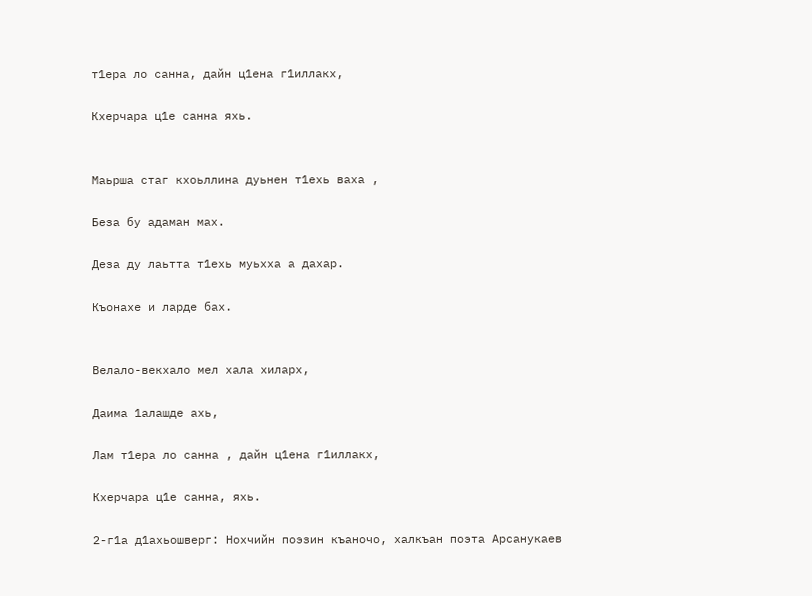т1ера ло санна, дайн ц1ена г1иллакх,

Кхерчара ц1е санна яхь.


Маьрша стаг кхоьллина дуьнен т1ехь ваха ,

Беза бу адаман мах.

Деза ду лаьтта т1ехь муьхха а дахар.

Къонахе и ларде бах.


Велало-векхало мел хала хиларх,

Даима 1алашде ахь,

Лам т1ера ло санна , дайн ц1ена г1иллакх,

Кхерчара ц1е санна, яхь.

2-г1а д1ахьошверг: Нохчийн поэзин къаночо, халкъан поэта Арсанукаев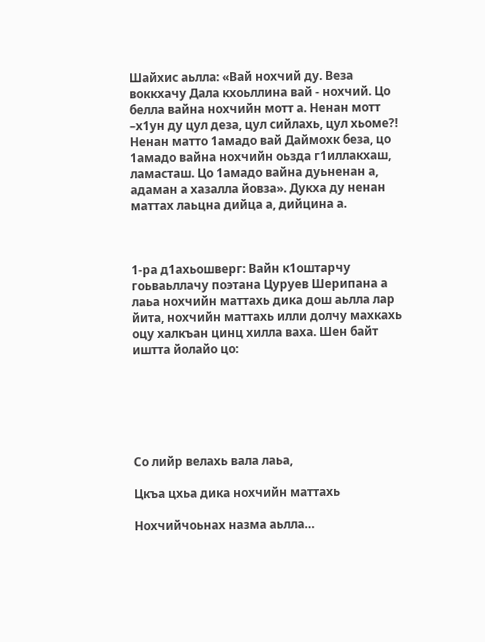Шайхис аьлла: «Вай нохчий ду. Веза воккхачу Дала кхоьллина вай - нохчий. Цо белла вайна нохчийн мотт а. Ненан мотт –х1ун ду цул деза, цул сийлахь, цул хьоме?! Ненан матто 1амадо вай Даймохк беза, цо 1амадо вайна нохчийн оьзда г1иллакхаш, ламасташ. Цо 1амадо вайна дуьненан а, адаман а хазалла йовза». Дукха ду ненан маттах лаьцна дийца а, дийцина а.



1-ра д1ахьошверг: Вайн к1оштарчу гоьваьллачу поэтана Цуруев Шерипана а лаьа нохчийн маттахь дика дош аьлла лар йита, нохчийн маттахь илли долчу махкахь оцу халкъан цинц хилла ваха. Шен байт иштта йолайо цо:






Со лийр велахь вала лаьа,

Цкъа цхьа дика нохчийн маттахь

Нохчийчоьнах назма аьлла…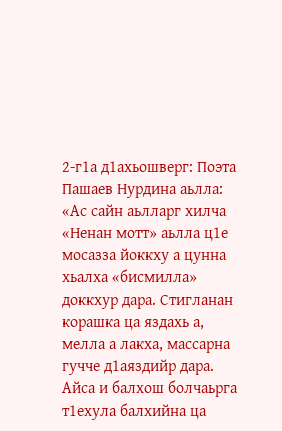2-г1а д1ахьошверг: Поэта Пашаев Нурдина аьлла: «Ас сайн аьлларг хилча «Ненан мотт» аьлла ц1е мосазза йоккху а цунна хьалха «бисмилла» доккхур дара. Стигланан корашка ца яздахь а, мелла а лакха, массарна гучче д1аяздийр дара. Айса и балхош болчаьрга т1ехула балхийна ца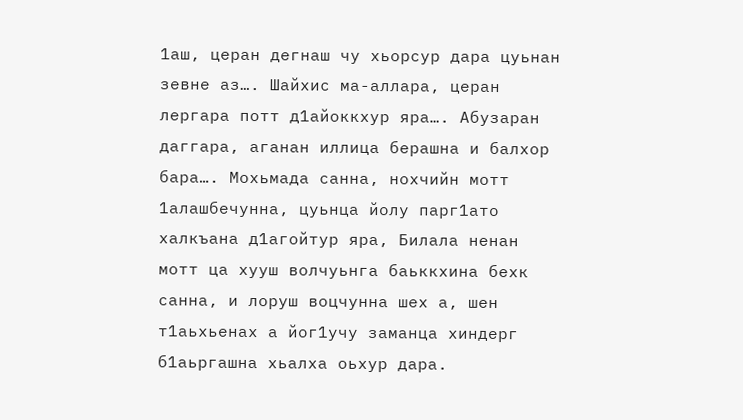1аш, церан дегнаш чу хьорсур дара цуьнан зевне аз…. Шайхис ма-аллара, церан лергара потт д1айоккхур яра…. Абузаран даггара, аганан иллица берашна и балхор бара…. Мохьмада санна, нохчийн мотт 1алашбечунна, цуьнца йолу парг1ато халкъана д1агойтур яра, Билала ненан мотт ца хууш волчуьнга баьккхина бехк санна, и лоруш воцчунна шех а, шен т1аьхьенах а йог1учу заманца хиндерг б1аьргашна хьалха оьхур дара.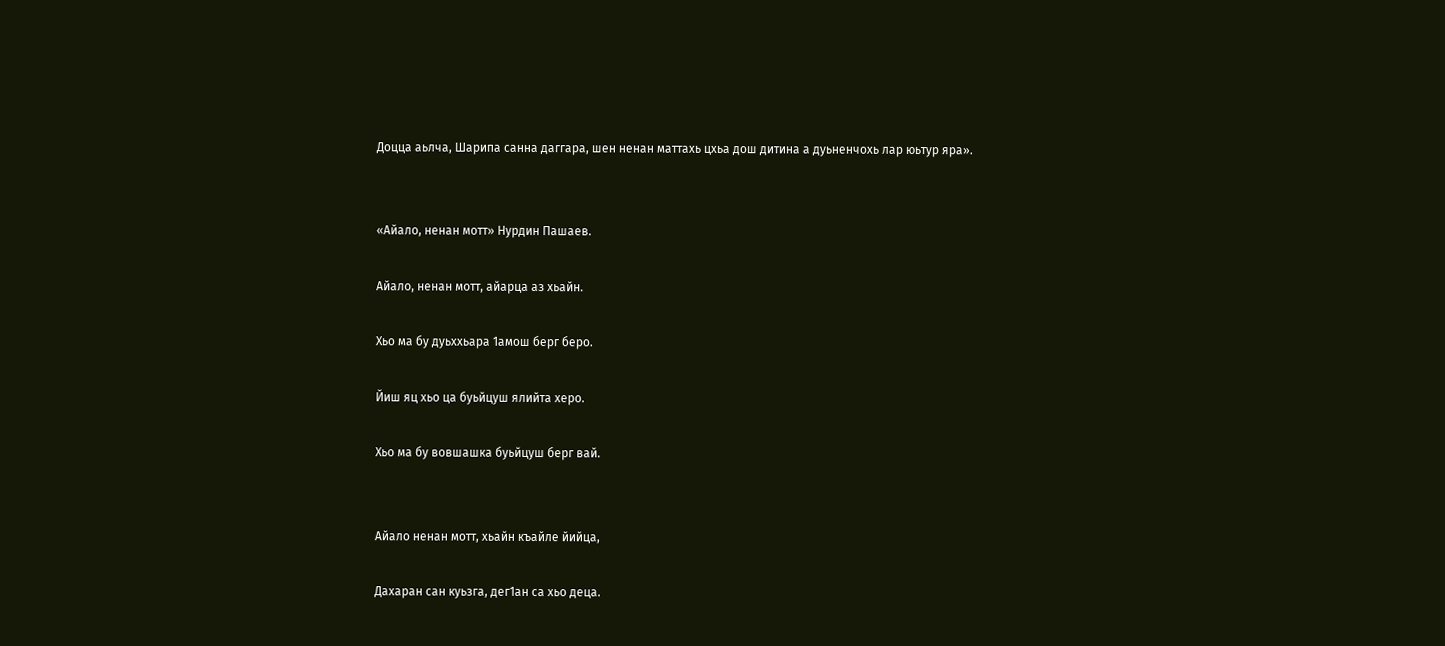Доцца аьлча, Шарипа санна даггара, шен ненан маттахь цхьа дош дитина а дуьненчохь лар юьтур яра».


«Айало, ненан мотт» Нурдин Пашаев.

Айало, ненан мотт, айарца аз хьайн.

Хьо ма бу дуьххьара 1амош берг беро.

Йиш яц хьо ца буьйцуш ялийта херо.

Хьо ма бу вовшашка буьйцуш берг вай.


Айало ненан мотт, хьайн къайле йийца,

Дахаран сан куьзга, дег1ан са хьо деца.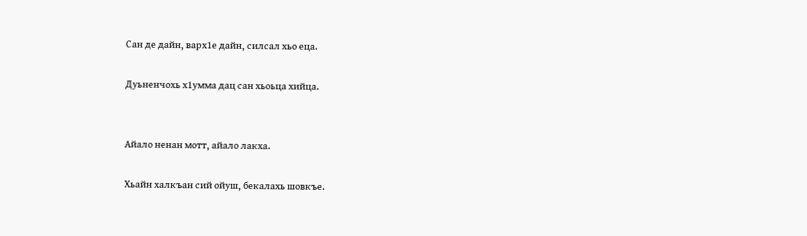Сан де дайн, варх1е дайн, силсал хьо еца.

Дуьненчохь х1умма дац сан хьоьца хийца.


Айало ненан мотт, айало лакха.

Хьайн халкъан сий ойуш, бекалахь шовкъе.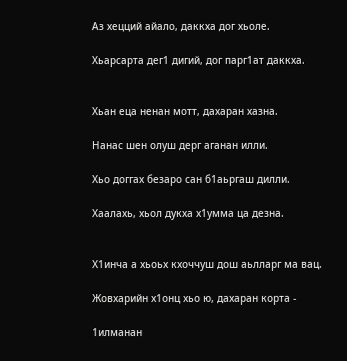Аз хецций айало, даккха дог хьоле.

Хьарсарта дег1 дигий, дог парг1ат даккха.


Хьан еца ненан мотт, дахаран хазна.

Нанас шен олуш дерг аганан илли.

Хьо доггах безаро сан б1аьргаш дилли.

Хаалахь, хьол дукха х1умма ца дезна.


Х1инча а хьоьх кхоччуш дош аьлларг ма вац.

Жовхарийн х1онц хьо ю, дахаран корта -

1илманан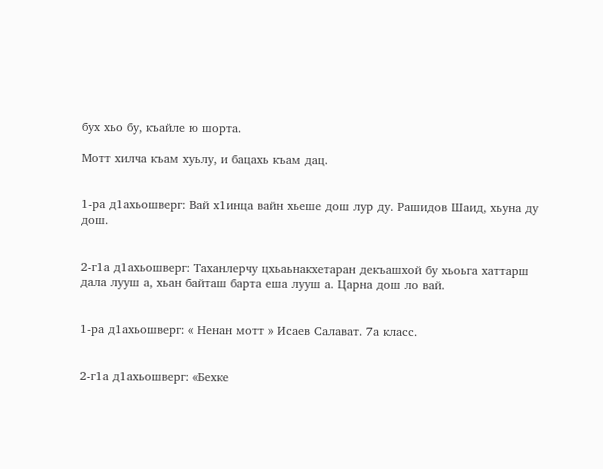бух хьо бу, къайле ю шорта.

Мотт хилча къам хуьлу, и бацахь къам дац.


1-ра д1ахьошверг: Вай х1инца вайн хьеше дош лур ду. Рашидов Шаид, хьуна ду дош.


2-г1а д1ахьошверг: Таханлерчу цхьаьнакхетаран декъашхой бу хьоьга хаттарш дала лууш а, хьан байташ барта еша лууш а. Царна дош ло вай.


1-ра д1ахьошверг: « Ненан мотт » Исаев Салават. 7а класс.


2-г1а д1ахьошверг: «Бехке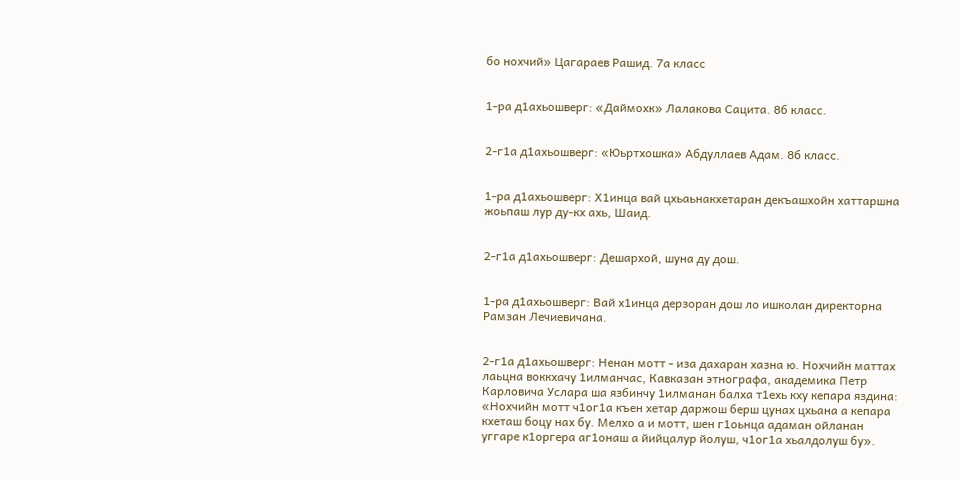бо нохчий» Цагараев Рашид. 7а класс


1-ра д1ахьошверг: «Даймохк» Лалакова Сацита. 8б класс.


2-г1а д1ахьошверг: «Юьртхошка» Абдуллаев Адам. 8б класс.


1-ра д1ахьошверг: Х1инца вай цхьаьнакхетаран декъашхойн хаттаршна жоьпаш лур ду-кх ахь, Шаид.


2-г1а д1ахьошверг: Дешархой, шуна ду дош.


1-ра д1ахьошверг: Вай х1инца дерзоран дош ло ишколан директорна Рамзан Лечиевичана.


2-г1а д1ахьошверг: Ненан мотт - иза дахаран хазна ю. Нохчийн маттах лаьцна воккхачу 1илманчас, Кавказан этнографа, академика Петр Карловича Услара ша язбинчу 1илманан балха т1ехь кху кепара яздина: «Нохчийн мотт ч1ог1а къен хетар даржош берш цунах цхьана а кепара кхеташ боцу нах бу. Мелхо а и мотт, шен г1оьнца адаман ойланан уггаре к1оргера аг1онаш а йийцалур йолуш, ч1ог1а хьалдолуш бу».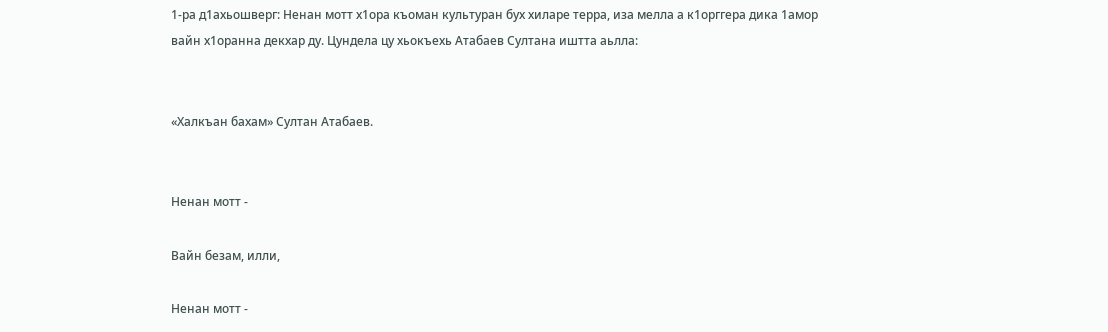1-ра д1ахьошверг: Ненан мотт х1ора къоман культуран бух хиларе терра, иза мелла а к1орггера дика 1амор вайн х1оранна декхар ду. Цундела цу хьокъехь Атабаев Султана иштта аьлла:


«Халкъан бахам» Султан Атабаев.


Ненан мотт -

Вайн безам, илли,

Ненан мотт -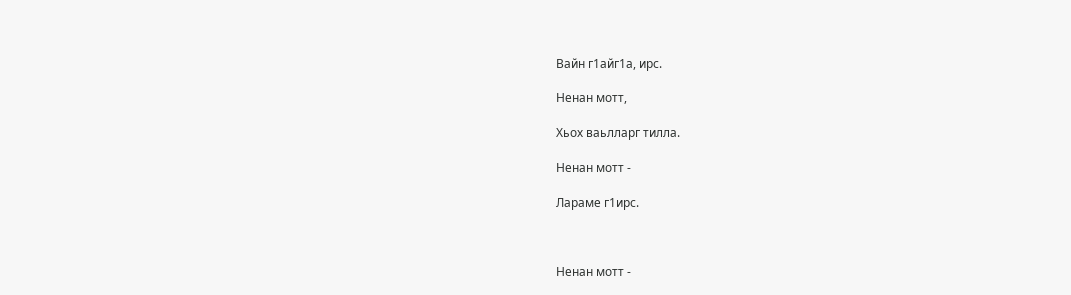Вайн г1айг1а, ирс.

Ненан мотт,

Хьох ваьлларг тилла.

Ненан мотт -

Лараме г1ирс.



Ненан мотт -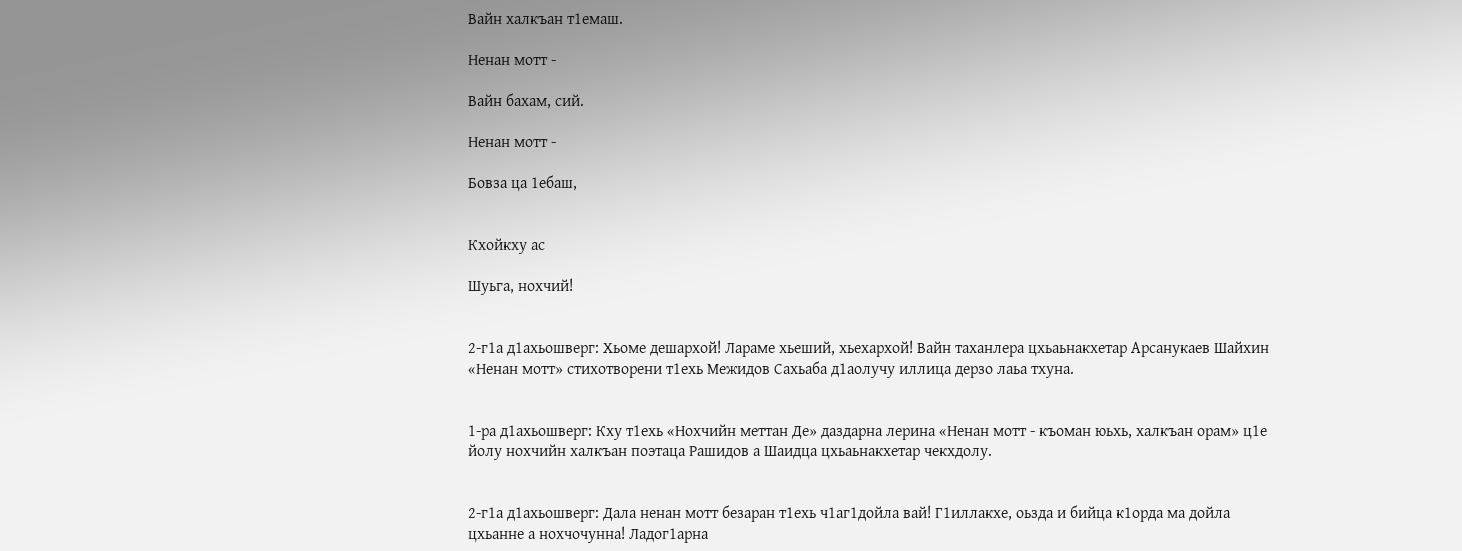Вайн халкъан т1емаш.

Ненан мотт -

Вайн бахам, сий.

Ненан мотт -

Бовза ца 1ебаш,


Кхойкху ас

Шуьга, нохчий!


2-г1а д1ахьошверг: Хьоме дешархой! Лараме хьеший, хьехархой! Вайн таханлера цхьаьнакхетар Арсанукаев Шайхин «Ненан мотт» стихотворени т1ехь Межидов Сахьаба д1аолучу иллица дерзо лаьа тхуна.


1-ра д1ахьошверг: Кху т1ехь «Нохчийн меттан Де» даздарна лерина «Ненан мотт - къоман юьхь, халкъан орам» ц1е йолу нохчийн халкъан поэтаца Рашидов а Шаидца цхьаьнакхетар чекхдолу.


2-г1а д1ахьошверг: Дала ненан мотт безаран т1ехь ч1аг1дойла вай! Г1иллакхе, оьзда и бийца к1орда ма дойла цхьанне а нохчочунна! Ладог1арна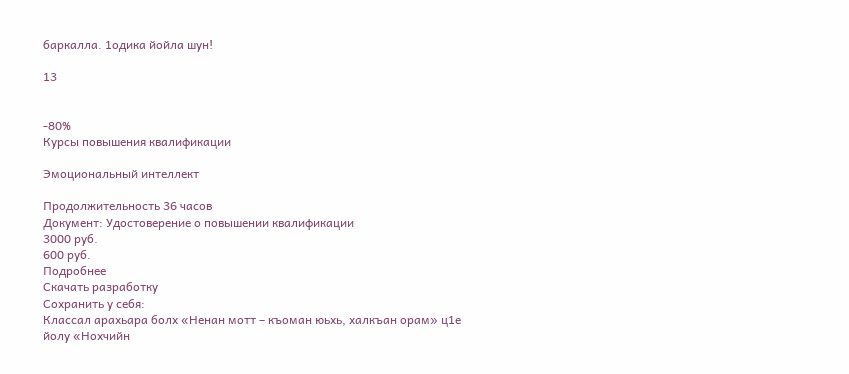баркалла. 1одика йойла шун!

13


-80%
Курсы повышения квалификации

Эмоциональный интеллект

Продолжительность 36 часов
Документ: Удостоверение о повышении квалификации
3000 руб.
600 руб.
Подробнее
Скачать разработку
Сохранить у себя:
Классал арахьара болх «Ненан мотт – къоман юьхь, халкъан орам» ц1е йолу «Нохчийн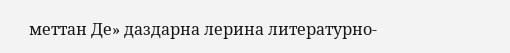меттан Де» даздарна лерина литературно-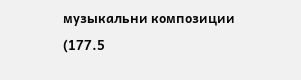музыкальни композиции (177.5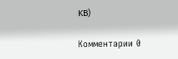KB)

Комментарии 0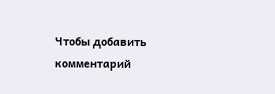Чтобы добавить комментарий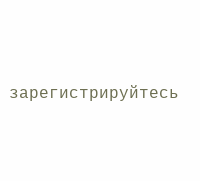зарегистрируйтесь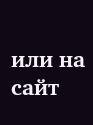или на сайт